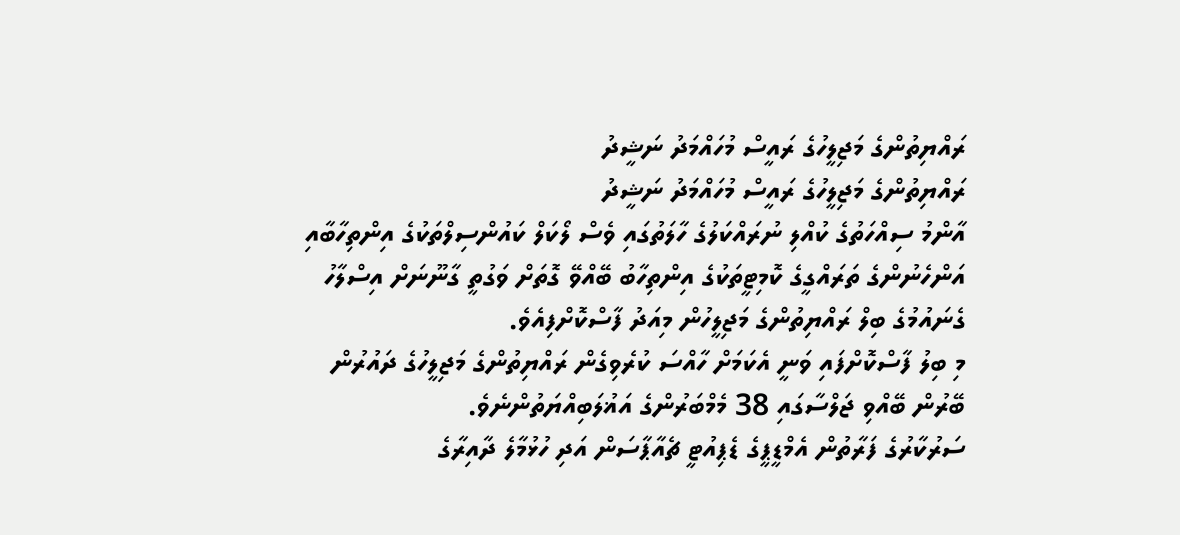ރައްޔިތުންގެ މަޖިލީހުގެ ރައީސް މުހައްމަދު ނަޝީދު
ރައްޔިތުންގެ މަޖިލީހުގެ ރައީސް މުހައްމަދު ނަޝީދު
އާންމު ސިއްހަތުގެ ކުއްލި ނުރައްކަލުގެ ހާލަތުގައި ވެސް ލޯކަލް ކައުންސިލްތަކުގެ އިންތިހާބާއި އަންހެނުންގެ ތަރައްގީގެ ކޮމިޓީތަކުގެ އިންތިހާބު ބޭއްވޭ ގޮތަށް ވަގުތީ ގާނޫނަށް އިސްލާހު ގެނައުމުގެ ބިލް ރައްޔިތުންގެ މަޖިލީހުން މިއަދު ފާސްކޮށްފިއެވެ.
މި ބިލު ފާސްކޮށްފައި ވަނީ އެކަމަށް ހާއްސަ ކުރެވިގެން ރައްޔިތުންގެ މަޖިލީހުގެ ދައުރުން ބޭރުން ބޭއްވި ޖަލްސާގައި 38 މެމްބަރުންގެ އަޣުލަބިއްޔަތުންނެވެ.
ސަރުކާރުގެ ފަރާތުން އެމްޑީޕީގެ ޑެޕިއުޓީ ޗެއާޕާސަން އަދި ހުޅުމާލެ ދާއިރާގެ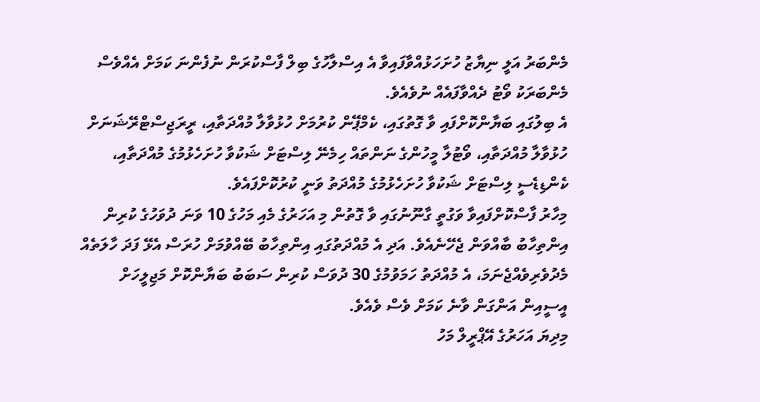މެންބަރު އަލީ ނިޔާޒު ހުށަހަޅުއްވާފައިވާ އެ އިސްލާހުގެ ބިލް ފާސްކުރަން ނުފެންނަ ކަމަށް އެއްވެސް މެންބަރަކު ވޯޓު ދެއްވާފައެއް ނުވެއެވެ.
އެ ބިލުގައި ބަޔާންކޮށްފައި ވާ ގޮތުގައި، ކެމްޕޭން ކުރުމަށް ހުޅުވާލާ މުއްދަތާއި، ރީރަޖިސްޓްރޭޝަނަށް ހުޅުވާލާ މުއްދަތާއި، ވޯޓުލާ މީހުންގެ ނަންތައް ހިމެނޭ ލިސްޓަށް ޝަކުވާ ހުށަހެޅުމުގެ މުއްދަތާއި، ކެންޑިޑެސީ ލިސްޓަށް ޝަކުވާ ހުށަހެޅުމުގެ މުއްދަތު ވަނީ ކުރުކޮށްފައެވެ.
މިހާރު ފާސްކޮށްފައިވާ ވަގުތީ ގާނޫނުގައި ވާ ގޮތުން މި އަހަރުގެ މެއި މަހުގެ 10 ވަނަ ދުވަހުގެ ކުރިން އިންތިހާބު ބާއްވަން ޖެހޭނެއެވެ. އަދި އެ މުއްދަތުގައި އިންތިހާބު ބޭއްވުމަށް ހުރަސް އެޅޭ ފަދަ ހާލަތެއް މެދުވެރިވެއްޖެނަމަ، އެ މުއްދަތު ހަމަވުމުގެ 30 ދުވަސް ކުރިން ސަބަބު ބަޔާންކޮށް މަޖިލީހަށް އީސީއިން އަންގަން ވާނެ ކަމަށް ވެސް ވެއެވެ.
މިދިޔަ އަހަރުގެ އޭޕްރީލް މަހު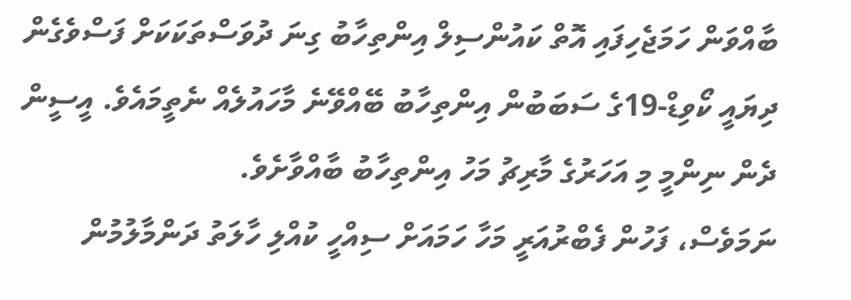ބާއްވަން ހަމަޖެހިފައި އޮތް ކައުންސިލް އިންތިހާބު ގިނަ ދުވަސްތަކަކަށް ފަސްވެގެން ދިޔައީ ކޯވިޑް-19ގެ ސަބަބުން އިންތިހާބު ބޭއްވޭނެ މާހައުލެއް ނެތީމައެވެ. އީސީން ދެން ނިންމީ މި އަހަރުގެ މާރިޗު މަހު އިންތިހާބު ބާއްވާށެވެ.
ނަމަވެސް، ފަހުން ފެބްރުއަރީ މަހާ ހަމައަށް ސިއްހީ ކުއްލި ހާލަތު ދަންމާލުމުން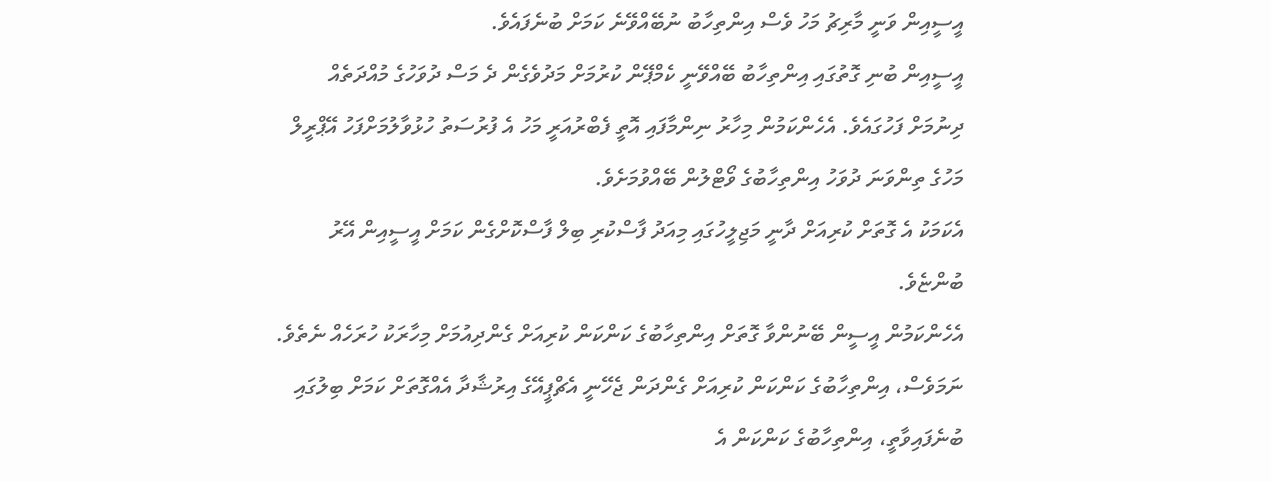އީސީއިން ވަނީ މާރިޗު މަހު ވެސް އިންތިހާބު ނުބޭއްވޭނެ ކަމަށް ބުނެފައެވެ.
އީސީއިން ބުނި ގޮތުގައި އިންތިހާބު ބޭއްވޭނީ ކެމްޕޭން ކުރުމަށް މަދުވެގެން ދެ މަސް ދުވަހުގެ މުއްދަތެއް ދިނުމަށް ފަހުގައެވެ. އެހެންކަމުން މިހާރު ނިންމާފައި އޮތީ ފެބްރުއަރީ މަހު އެ ފުރުސަތު ހުޅުވާލުމަށްފަހު އޭޕްރީލް މަހުގެ ތިންވަނަ ދުވަހު އިންތިހާބުގެ ވޯޓްލުން ބޭއްވުމަށެވެ.
އެކަމަކު އެ ގޮތަށް ކުރިއަށް ދާނީ މަޖިލީހުގައި މިއަދު ފާސްކުރި ބިލް ފާސްކޮށްގެން ކަމަށް އީސީއިން އޭރު ބުންޏެވެ.
އެހެންކަމުން އީސީން ބޭނުންވާ ގޮތަށް އިންތިހާބުގެ ކަންކަން ކުރިއަށް ގެންދިއުމަށް މިހާރަކު ހުރަހެއް ނެތެވެ.
ނަމަވެސް، އިންތިހާބުގެ ކަންކަން ކުރިއަށް ގެންދަން ޖެހޭނީ އެޗްޕީއޭގެ އިރުޝާދާ އެއްގޮތަށް ކަމަށް ބިލުގައި ބުނެފައިވާތީ، އިންތިހާބުގެ ކަންކަން އެ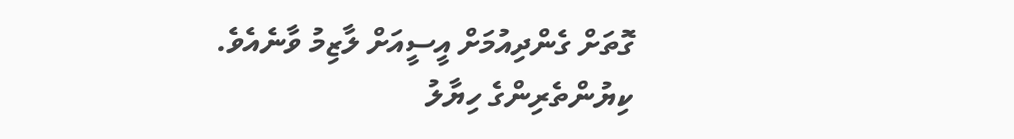ގޮތަށް ގެންދިއުމަށް އީސީއަށް ލާޒިމު ވާނެއެވެ.
ކިޔުންތެރިންގެ ހިޔާލު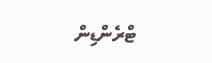ޓްރެންޑިން